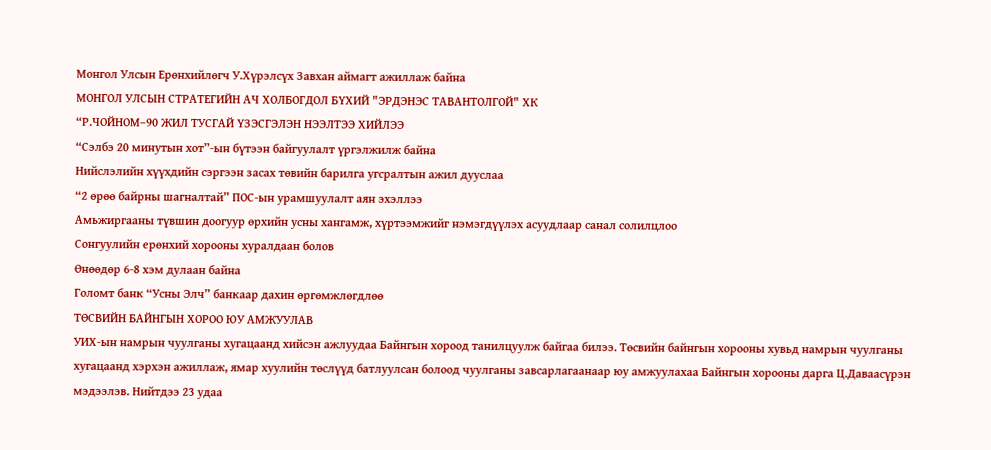Монгол Улсын Ерөнхийлөгч У.Хүрэлсүх Завхан аймагт ажиллаж байна
МОНГОЛ УЛСЫН СТРАТЕГИЙН АЧ ХОЛБОГДОЛ БҮХИЙ "ЭРДЭНЭС ТАВАНТОЛГОЙ" ХК
“Р.ЧОЙНОМ–90 ЖИЛ ТУСГАЙ ҮЗЭСГЭЛЭН НЭЭЛТЭЭ ХИЙЛЭЭ
“Сэлбэ 20 минутын хот”-ын бүтээн байгуулалт үргэлжилж байна
Нийслэлийн хүүхдийн сэргээн засах төвийн барилга угсралтын ажил дууслаа
“2 өрөө байрны шагналтай” ПОС-ын урамшуулалт аян эхэллээ
Амьжиргааны түвшин доогуур өрхийн усны хангамж, хүртээмжийг нэмэгдүүлэх асуудлаар санал солилцлоо
Сонгуулийн ерөнхий хорооны хуралдаан болов
Өнөөдөр 6-8 хэм дулаан байна
Голомт банк “Усны Элч” банкаар дахин өргөмжлөгдлөө
ТӨСВИЙН БАЙНГЫН ХОРОО ЮУ АМЖУУЛАВ
УИХ-ын намрын чуулганы хугацаанд хийсэн ажлуудаа Байнгын хороод танилцуулж байгаа билээ. Төсвийн байнгын хорооны хувьд намрын чуулганы хугацаанд хэрхэн ажиллаж, ямар хуулийн төслүүд батлуулсан болоод чуулганы завсарлагаанаар юу амжуулахаа Байнгын хорооны дарга Ц.Даваасүрэн мэдээлэв. Нийтдээ 23 удаа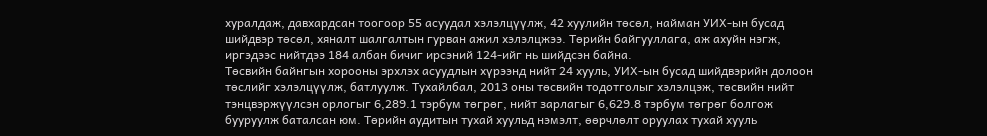хуралдаж, давхардсан тоогоор 55 асуудал хэлэлцүүлж, 42 хуулийн төсөл, найман УИХ-ын бусад шийдвэр төсөл, хяналт шалгалтын гурван ажил хэлэлцжээ. Төрийн байгууллага, аж ахуйн нэгж, иргэдээс нийтдээ 184 албан бичиг ирсэний 124-ийг нь шийдсэн байна.
Төсвийн байнгын хорооны эрхлэх асуудлын хүрээнд нийт 24 хууль, УИХ-ын бусад шийдвэрийн долоон төслийг хэлэлцүүлж, батлуулж. Тухайлбал, 2013 оны төсвийн тодотголыг хэлэлцэж, төсвийн нийт тэнцвэржүүлсэн орлогыг 6,289.1 тэрбум төгрөг, нийт зарлагыг 6,629.8 тэрбум төгрөг болгож бууруулж баталсан юм. Төрийн аудитын тухай хуульд нэмэлт, өөрчлөлт оруулах тухай хууль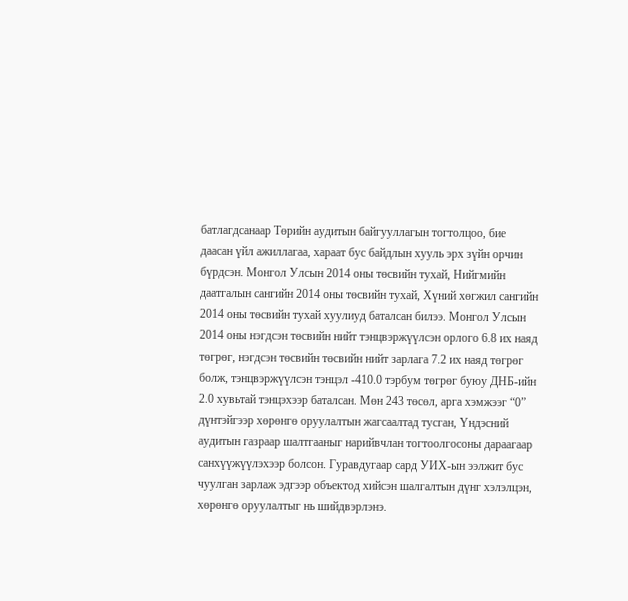батлагдсанаар Төрийн аудитын байгууллагын тогтолцоо, бие даасан үйл ажиллагаа, хараат бус байдлын хууль эрх зүйн орчин бүрдсэн. Монгол Улсын 2014 оны төсвийн тухай, Нийгмийн даатгалын сангийн 2014 оны төсвийн тухай, Хүний хөгжил сангийн 2014 оны төсвийн тухай хуулиуд баталсан билээ. Монгол Улсын 2014 оны нэгдсэн төсвийн нийт тэнцвэржүүлсэн орлого 6.8 их наяд төгрөг, нэгдсэн төсвийн төсвийн нийт зарлага 7.2 их наяд төгрөг болж, тэнцвэржүүлсэн тэнцэл -410.0 тэрбум төгрөг буюу ДНБ-ийн 2.0 хувьтай тэнцэхээр баталсан. Мөн 243 төсөл, арга хэмжээг “0” дүнтэйгээр хөрөнгө оруулалтын жагсаалтад тусган, Үндэсний аудитын газраар шалтгааныг нарийвчлан тогтоолгосоны дараагаар санхүүжүүлэхээр болсон. Гуравдугаар сард УИХ-ын ээлжит бус чуулган зарлаж эдгээр объектод хийсэн шалгалтын дүнг хэлэлцэн, хөрөнгө оруулалтыг нь шийдвэрлэнэ.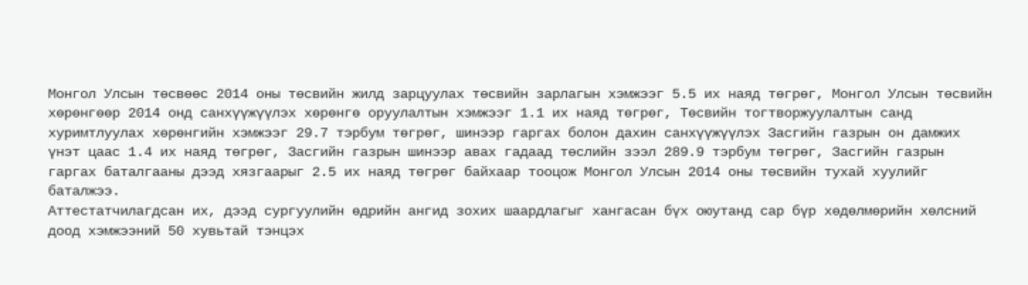Монгол Улсын төсвөөс 2014 оны төсвийн жилд зарцуулах төсвийн зарлагын хэмжээг 5.5 их наяд төгрөг, Монгол Улсын төсвийн хөрөнгөөр 2014 онд санхүүжүүлэх хөрөнгө оруулалтын хэмжээг 1.1 их наяд төгрөг, Төсвийн тогтворжуулалтын санд хуримтлуулах хөрөнгийн хэмжээг 29.7 тэрбум төгрөг, шинээр гаргах болон дахин санхүүжүүлэх Засгийн газрын он дамжих үнэт цаас 1.4 их наяд төгрөг, Засгийн газрын шинээр авах гадаад төслийн зээл 289.9 тэрбум төгрөг, Засгийн газрын гаргах баталгааны дээд хязгаарыг 2.5 их наяд төгрөг байхаар тооцож Монгол Улсын 2014 оны төсвийн тухай хуулийг баталжээ.
Аттестатчилагдсан их, дээд сургуулийн өдрийн ангид зохих шаардлагыг хангасан бүх оюутанд сар бүр хөдөлмөрийн хөлсний доод хэмжээний 50 хувьтай тэнцэх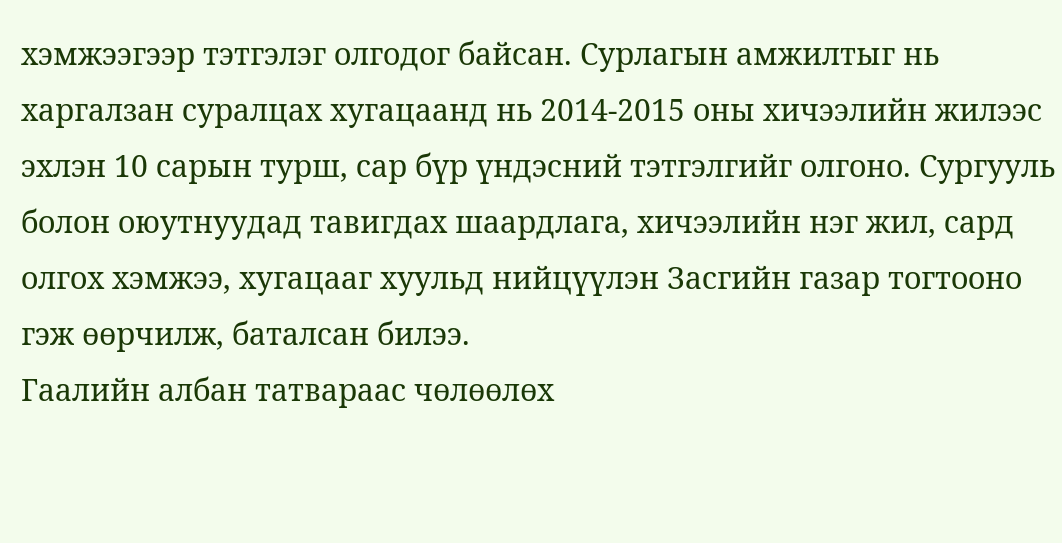хэмжээгээр тэтгэлэг олгодог байсан. Сурлагын амжилтыг нь харгалзан суралцах хугацаанд нь 2014-2015 оны хичээлийн жилээс эхлэн 10 сарын турш, сар бүр үндэсний тэтгэлгийг олгоно. Сургууль болон оюутнуудад тавигдах шаардлага, хичээлийн нэг жил, сард олгох хэмжээ, хугацааг хуульд нийцүүлэн Засгийн газар тогтооно гэж өөрчилж, баталсан билээ.
Гаалийн албан татвараас чөлөөлөх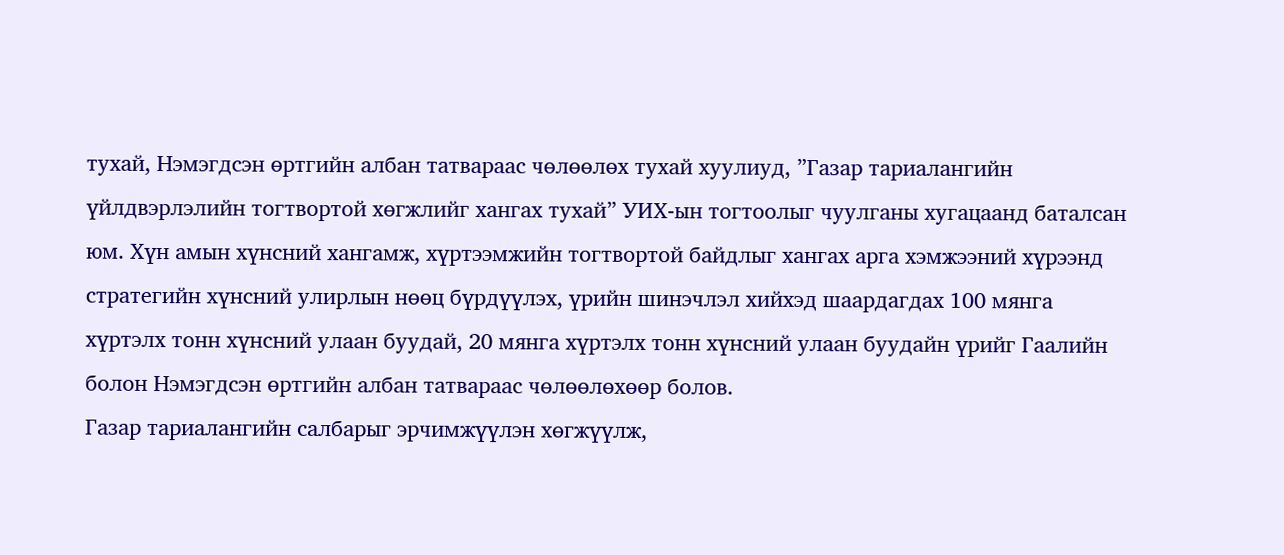тухай, Нэмэгдсэн өртгийн албан татвараас чөлөөлөх тухай хуулиуд, ”Газар тариалангийн үйлдвэрлэлийн тогтвортой хөгжлийг хангах тухай” УИХ-ын тогтоолыг чуулганы хугацаанд баталсан юм. Хүн амын хүнсний хангамж, хүртээмжийн тогтвортой байдлыг хангах арга хэмжээний хүрээнд стратегийн хүнсний улирлын нөөц бүрдүүлэх, үрийн шинэчлэл хийхэд шаардагдах 100 мянга хүртэлх тонн хүнсний улаан буудай, 20 мянга хүртэлх тонн хүнсний улаан буудайн үрийг Гаалийн болон Нэмэгдсэн өртгийн албан татвараас чөлөөлөхөөр болов.
Газар тариалангийн салбарыг эрчимжүүлэн хөгжүүлж,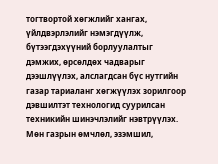тогтвортой хөгжлийг хангах, үйлдвэрлэлийг нэмэгдүүлж, бүтээгдэхүүний борлуулалтыг дэмжих, өрсөлдөх чадварыг дээшлүүлэх, алслагдсан бүс нутгийн газар тариаланг хөгжүүлэх зорилгоор дэвшилтэт технологид суурилсан техникийн шинэчлэлийг нэвтрүүлэх. Мөн газрын өмчлөл, эзэмшил,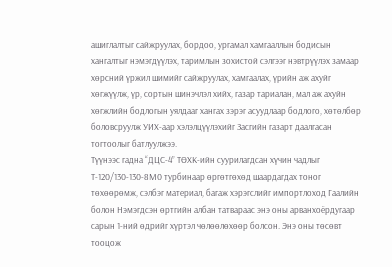ашиглалтыг сайжруулах, бордоо, ургамал хамгааллын бодисын хангалтыг нэмэгдүүлэх, таримлын зохистой сэлгээг нэвтрүүлэх замаар хөрсний үржил шимийг сайжруулах, хамгаалах, үрийн аж ахуйг хөгжүүлж, үр, сортын шинэчлэл хийх, газар тариалан, мал аж ахуйн хөгжлийн бодлогын уялдааг хангах зэрэг асуудлаар бодлого, хөтөлбөр боловсруулж УИХ-аар хэлэлцүүлэхийг Засгийн газарт даалгасан тогтоолыг батлуулжээ.
Түүнээс гадна “ДЦС-4” ТӨХК-ийн суурилагдсан хүчин чадлыг Т-120/130-130-8М0 турбинаар өргөтгөхөд шаардагдах тоног төхөөрөмж, сэлбэг материал, багаж хэрэгслийг импортлоход Гаалийн болон Нэмэгдсэн өртгийн албан татвараас энэ оны арванхоёрдугаар сарын 1-ний өдрийг хүртэл чөлөөлөхөөр болсон. Энэ оны төсөвт тооцож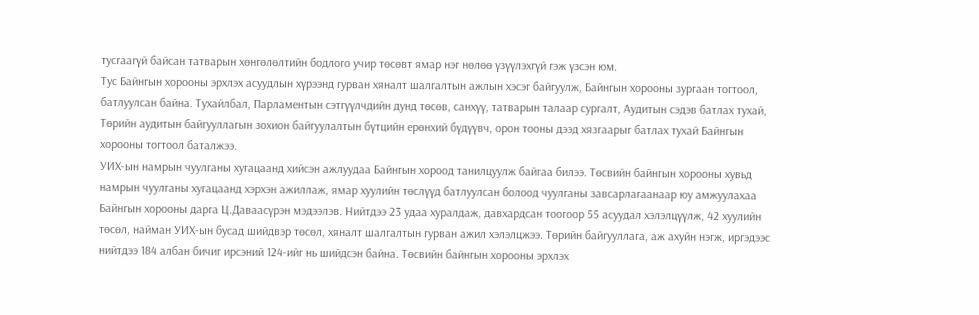тусгаагүй байсан татварын хөнгөлөлтийн бодлого учир төсөвт ямар нэг нөлөө үзүүлэхгүй гэж үзсэн юм.
Тус Байнгын хорооны эрхлэх асуудлын хүрээнд гурван хяналт шалгалтын ажлын хэсэг байгуулж, Байнгын хорооны зургаан тогтоол, батлуулсан байна. Тухайлбал, Парламентын сэтгүүлчдийн дунд төсөв, санхүү, татварын талаар сургалт, Аудитын сэдэв батлах тухай, Төрийн аудитын байгууллагын зохион байгуулалтын бүтцийн ерөнхий бүдүүвч, орон тооны дээд хязгаарыг батлах тухай Байнгын хорооны тогтоол баталжээ.
УИХ-ын намрын чуулганы хугацаанд хийсэн ажлуудаа Байнгын хороод танилцуулж байгаа билээ. Төсвийн байнгын хорооны хувьд намрын чуулганы хугацаанд хэрхэн ажиллаж, ямар хуулийн төслүүд батлуулсан болоод чуулганы завсарлагаанаар юу амжуулахаа Байнгын хорооны дарга Ц.Даваасүрэн мэдээлэв. Нийтдээ 23 удаа хуралдаж, давхардсан тоогоор 55 асуудал хэлэлцүүлж, 42 хуулийн төсөл, найман УИХ-ын бусад шийдвэр төсөл, хяналт шалгалтын гурван ажил хэлэлцжээ. Төрийн байгууллага, аж ахуйн нэгж, иргэдээс нийтдээ 184 албан бичиг ирсэний 124-ийг нь шийдсэн байна. Төсвийн байнгын хорооны эрхлэх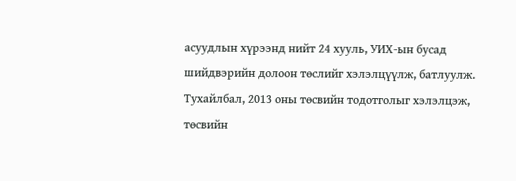асуудлын хүрээнд нийт 24 хууль, УИХ-ын бусад шийдвэрийн долоон төслийг хэлэлцүүлж, батлуулж. Тухайлбал, 2013 оны төсвийн тодотголыг хэлэлцэж, төсвийн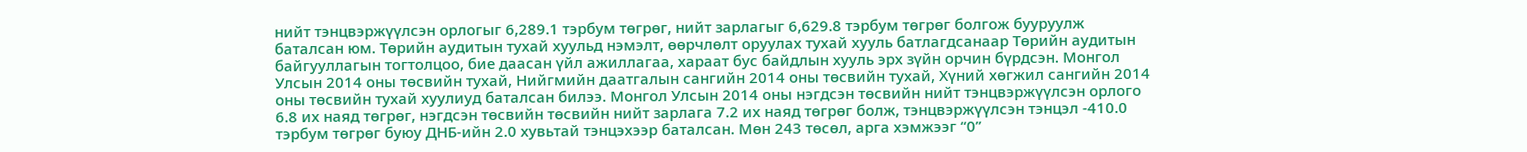нийт тэнцвэржүүлсэн орлогыг 6,289.1 тэрбум төгрөг, нийт зарлагыг 6,629.8 тэрбум төгрөг болгож бууруулж баталсан юм. Төрийн аудитын тухай хуульд нэмэлт, өөрчлөлт оруулах тухай хууль батлагдсанаар Төрийн аудитын байгууллагын тогтолцоо, бие даасан үйл ажиллагаа, хараат бус байдлын хууль эрх зүйн орчин бүрдсэн. Монгол Улсын 2014 оны төсвийн тухай, Нийгмийн даатгалын сангийн 2014 оны төсвийн тухай, Хүний хөгжил сангийн 2014 оны төсвийн тухай хуулиуд баталсан билээ. Монгол Улсын 2014 оны нэгдсэн төсвийн нийт тэнцвэржүүлсэн орлого 6.8 их наяд төгрөг, нэгдсэн төсвийн төсвийн нийт зарлага 7.2 их наяд төгрөг болж, тэнцвэржүүлсэн тэнцэл -410.0 тэрбум төгрөг буюу ДНБ-ийн 2.0 хувьтай тэнцэхээр баталсан. Мөн 243 төсөл, арга хэмжээг “0”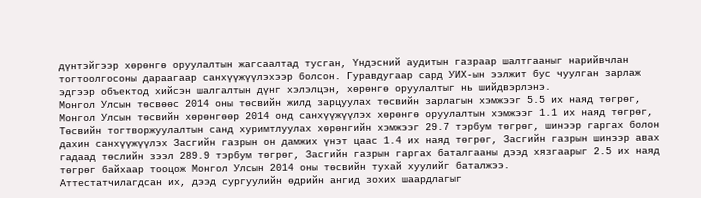дүнтэйгээр хөрөнгө оруулалтын жагсаалтад тусган, Үндэсний аудитын газраар шалтгааныг нарийвчлан тогтоолгосоны дараагаар санхүүжүүлэхээр болсон. Гуравдугаар сард УИХ-ын ээлжит бус чуулган зарлаж эдгээр объектод хийсэн шалгалтын дүнг хэлэлцэн, хөрөнгө оруулалтыг нь шийдвэрлэнэ.
Монгол Улсын төсвөөс 2014 оны төсвийн жилд зарцуулах төсвийн зарлагын хэмжээг 5.5 их наяд төгрөг, Монгол Улсын төсвийн хөрөнгөөр 2014 онд санхүүжүүлэх хөрөнгө оруулалтын хэмжээг 1.1 их наяд төгрөг, Төсвийн тогтворжуулалтын санд хуримтлуулах хөрөнгийн хэмжээг 29.7 тэрбум төгрөг, шинээр гаргах болон дахин санхүүжүүлэх Засгийн газрын он дамжих үнэт цаас 1.4 их наяд төгрөг, Засгийн газрын шинээр авах гадаад төслийн зээл 289.9 тэрбум төгрөг, Засгийн газрын гаргах баталгааны дээд хязгаарыг 2.5 их наяд төгрөг байхаар тооцож Монгол Улсын 2014 оны төсвийн тухай хуулийг баталжээ.
Аттестатчилагдсан их, дээд сургуулийн өдрийн ангид зохих шаардлагыг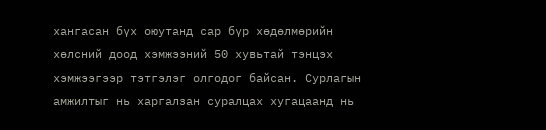хангасан бүх оюутанд сар бүр хөдөлмөрийн хөлсний доод хэмжээний 50 хувьтай тэнцэх хэмжээгээр тэтгэлэг олгодог байсан. Сурлагын амжилтыг нь харгалзан суралцах хугацаанд нь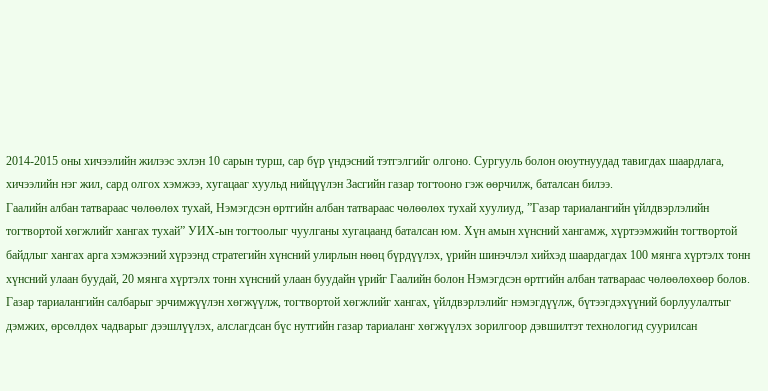2014-2015 оны хичээлийн жилээс эхлэн 10 сарын турш, сар бүр үндэсний тэтгэлгийг олгоно. Сургууль болон оюутнуудад тавигдах шаардлага, хичээлийн нэг жил, сард олгох хэмжээ, хугацааг хуульд нийцүүлэн Засгийн газар тогтооно гэж өөрчилж, баталсан билээ.
Гаалийн албан татвараас чөлөөлөх тухай, Нэмэгдсэн өртгийн албан татвараас чөлөөлөх тухай хуулиуд, ”Газар тариалангийн үйлдвэрлэлийн тогтвортой хөгжлийг хангах тухай” УИХ-ын тогтоолыг чуулганы хугацаанд баталсан юм. Хүн амын хүнсний хангамж, хүртээмжийн тогтвортой байдлыг хангах арга хэмжээний хүрээнд стратегийн хүнсний улирлын нөөц бүрдүүлэх, үрийн шинэчлэл хийхэд шаардагдах 100 мянга хүртэлх тонн хүнсний улаан буудай, 20 мянга хүртэлх тонн хүнсний улаан буудайн үрийг Гаалийн болон Нэмэгдсэн өртгийн албан татвараас чөлөөлөхөөр болов.
Газар тариалангийн салбарыг эрчимжүүлэн хөгжүүлж, тогтвортой хөгжлийг хангах, үйлдвэрлэлийг нэмэгдүүлж, бүтээгдэхүүний борлуулалтыг дэмжих, өрсөлдөх чадварыг дээшлүүлэх, алслагдсан бүс нутгийн газар тариаланг хөгжүүлэх зорилгоор дэвшилтэт технологид суурилсан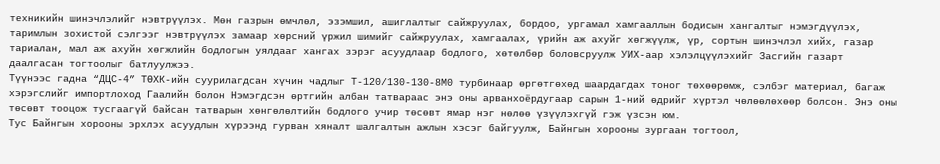техникийн шинэчлэлийг нэвтрүүлэх. Мөн газрын өмчлөл, эзэмшил, ашиглалтыг сайжруулах, бордоо, ургамал хамгааллын бодисын хангалтыг нэмэгдүүлэх, таримлын зохистой сэлгээг нэвтрүүлэх замаар хөрсний үржил шимийг сайжруулах, хамгаалах, үрийн аж ахуйг хөгжүүлж, үр, сортын шинэчлэл хийх, газар тариалан, мал аж ахуйн хөгжлийн бодлогын уялдааг хангах зэрэг асуудлаар бодлого, хөтөлбөр боловсруулж УИХ-аар хэлэлцүүлэхийг Засгийн газарт даалгасан тогтоолыг батлуулжээ.
Түүнээс гадна “ДЦС-4” ТӨХК-ийн суурилагдсан хүчин чадлыг Т-120/130-130-8М0 турбинаар өргөтгөхөд шаардагдах тоног төхөөрөмж, сэлбэг материал, багаж хэрэгслийг импортлоход Гаалийн болон Нэмэгдсэн өртгийн албан татвараас энэ оны арванхоёрдугаар сарын 1-ний өдрийг хүртэл чөлөөлөхөөр болсон. Энэ оны төсөвт тооцож тусгаагүй байсан татварын хөнгөлөлтийн бодлого учир төсөвт ямар нэг нөлөө үзүүлэхгүй гэж үзсэн юм.
Тус Байнгын хорооны эрхлэх асуудлын хүрээнд гурван хяналт шалгалтын ажлын хэсэг байгуулж, Байнгын хорооны зургаан тогтоол,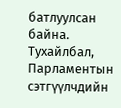батлуулсан байна. Тухайлбал, Парламентын сэтгүүлчдийн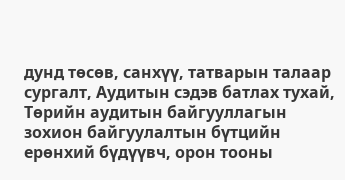дунд төсөв, санхүү, татварын талаар сургалт, Аудитын сэдэв батлах тухай, Төрийн аудитын байгууллагын зохион байгуулалтын бүтцийн ерөнхий бүдүүвч, орон тооны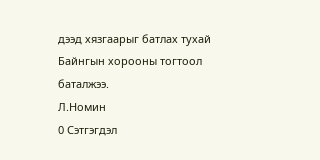дээд хязгаарыг батлах тухай Байнгын хорооны тогтоол баталжээ.
Л.Номин
0 Сэтгэгдэл